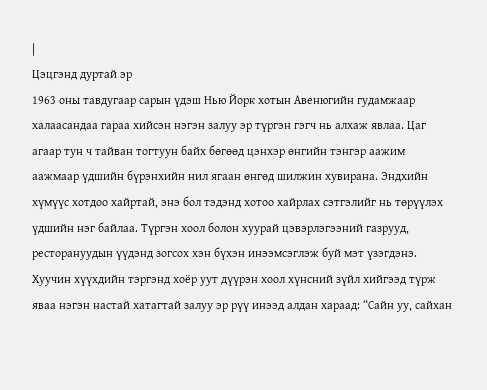|
Цэцгэнд дуртай эр
1963 оны тавдугаар сарын үдэш Нью Йорк хотын Авенюгийн гудамжаар халаасандаа гараа хийсэн нэгэн залуу эр түргэн гэгч нь алхаж явлаа. Цаг агаар тун ч тайван тогтуун байх бөгөөд цэнхэр өнгийн тэнгэр аажим аажмаар үдшийн бүрэнхийн нил ягаан өнгөд шилжин хувирана. Эндхийн хүмүүс хотдоо хайртай, энэ бол тэдэнд хотоо хайрлах сэтгэлийг нь төрүүлэх үдшийн нэг байлаа. Түргэн хоол болон хуурай цэвэрлэгээний газрууд, ресторануудын үүдэнд зогсох хэн бүхэн инээмсэглэж буй мэт үзэгдэнэ. Хуучин хүүхдийн тэргэнд хоёр уут дүүрэн хоол хүнсний зүйл хийгээд түрж яваа нэгэн настай хатагтай залуу эр рүү инээд алдан хараад: “Сайн уу, сайхан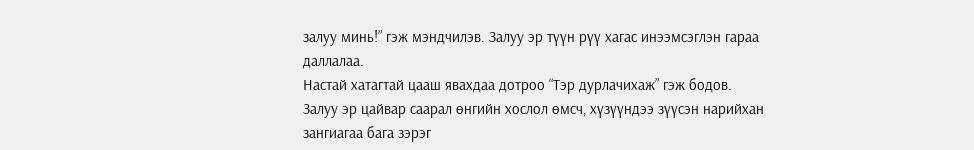залуу минь!” гэж мэндчилэв. Залуу эр түүн рүү хагас инээмсэглэн гараа даллалаа.
Настай хатагтай цааш явахдаа дотроо “Тэр дурлачихаж” гэж бодов.
Залуу эр цайвар саарал өнгийн хослол өмсч, хүзүүндээ зүүсэн нарийхан зангиагаа бага зэрэг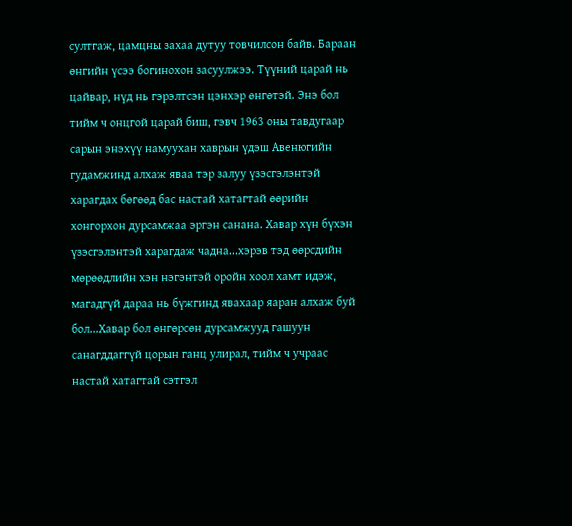султгаж, цамцны захаа дутуу товчилсон байв. Бараан өнгийн үсээ богинохон засуулжээ. Түүний царай нь цайвар, нүд нь гэрэлтсэн цэнхэр өнгөтэй. Энэ бол тийм ч онцгой царай биш, гэвч 1963 оны тавдугаар сарын энэхүү намуухан хаврын үдэш Авенюгийн гудамжинд алхаж яваа тэр залуу үзэсгэлэнтэй харагдах бөгөөд бас настай хатагтай өөрийн хонгорхон дурсамжаа эргэн санана. Хавар хүн бүхэн үзэсгэлэнтэй харагдаж чадна...хэрэв тэд өөрсдийн мөрөөдлийн хэн нэгэнтэй оройн хоол хамт идэж, магадгүй дараа нь бүжгинд явахаар яаран алхаж буй бол...Хавар бол өнгөрсөн дурсамжууд гашуун санагддаггүй цорын ганц улирал, тийм ч учраас настай хатагтай сэтгэл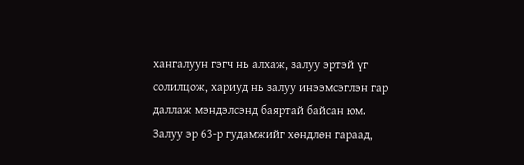хангалуун гэгч нь алхаж, залуу эртэй үг солилцож, хариуд нь залуу инээмсэглэн гар даллаж мэндэлсэнд баяртай байсан юм.
Залуу эр 63-р гудамжийг хөндлөн гараад,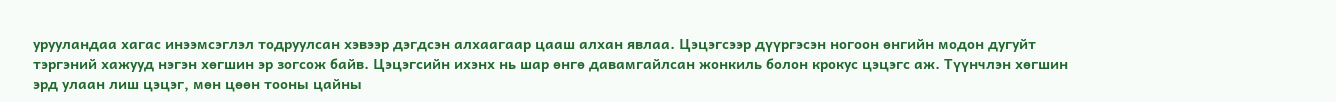урууландаа хагас инээмсэглэл тодруулсан хэвээр дэгдсэн алхаагаар цааш алхан явлаа. Цэцэгсээр дүүргэсэн ногоон өнгийн модон дугуйт тэргэний хажууд нэгэн хөгшин эр зогсож байв. Цэцэгсийн ихэнх нь шар өнгө давамгайлсан жонкиль болон крокус цэцэгс аж. Түүнчлэн хөгшин эрд улаан лиш цэцэг, мөн цөөн тооны цайны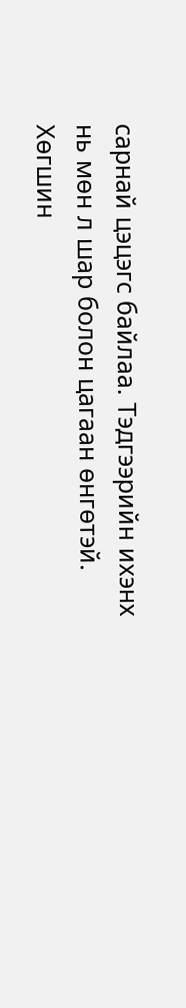сарнай цэцэгс байлаа. Тэдгээрийн ихэнх нь мөн л шар болон цагаан өнгөтэй. Хөгшин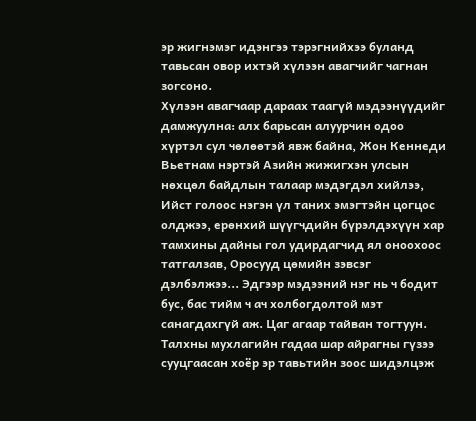эр жигнэмэг идэнгээ тэрэгнийхээ буланд тавьсан овор ихтэй хүлээн авагчийг чагнан зогсоно.
Хүлээн авагчаар дараах таагүй мэдээнүүдийг дамжуулна: алх барьсан алуурчин одоо хүртэл сул чөлөөтэй явж байна, Жон Кеннеди Вьетнам нэртэй Азийн жижигхэн улсын нөхцөл байдлын талаар мэдэгдэл хийлээ, Ийст голоос нэгэн үл таних эмэгтэйн цогцос олджээ, ерөнхий шүүгчдийн бүрэлдэхүүн хар тамхины дайны гол удирдагчид ял оноохоос татгалзав, Оросууд цөмийн зэвсэг дэлбэлжээ... Эдгээр мэдээний нэг нь ч бодит бус, бас тийм ч ач холбогдолтой мэт санагдахгүй аж. Цаг агаар тайван тогтуун. Талхны мухлагийн гадаа шар айрагны гүзээ сууцгаасан хоёр эр тавьтийн зоос шидэлцэж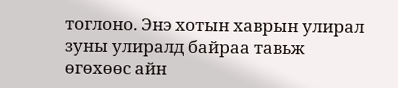тоглоно. Энэ хотын хаврын улирал зуны улиралд байраа тавьж өгөхөөс айн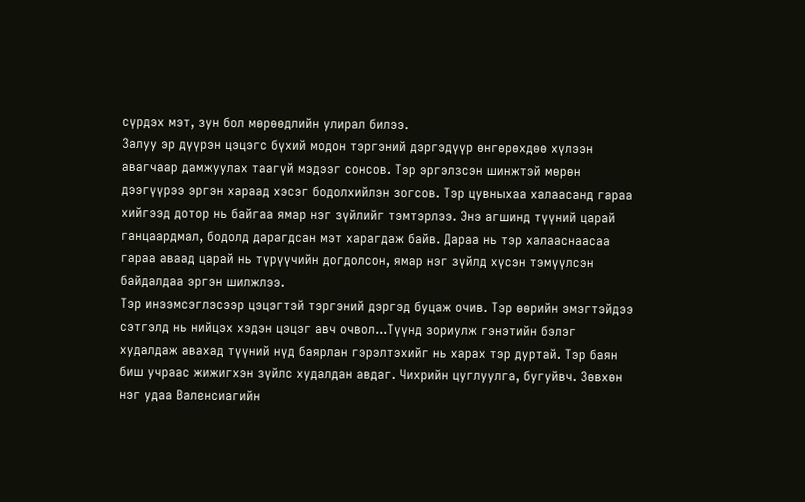сүрдэх мэт, зун бол мөрөөдлийн улирал билээ.
Залуу эр дүүрэн цэцэгс бүхий модон тэргэний дэргэдүүр өнгөрөхдөө хүлээн авагчаар дамжуулах таагүй мэдээг сонсов. Тэр эргэлзсэн шинжтэй мөрөн дээгүүрээ эргэн хараад хэсэг бодолхийлэн зогсов. Тэр цувныхаа халаасанд гараа хийгээд дотор нь байгаа ямар нэг зүйлийг тэмтэрлээ. Энэ агшинд түүний царай ганцаардмал, бодолд дарагдсан мэт харагдаж байв. Дараа нь тэр халааснаасаа гараа аваад царай нь түрүүчийн догдолсон, ямар нэг зүйлд хүсэн тэмүүлсэн байдалдаа эргэн шилжлээ.
Тэр инээмсэглэсээр цэцэгтэй тэргэний дэргэд буцаж очив. Тэр өөрийн эмэгтэйдээ сэтгэлд нь нийцэх хэдэн цэцэг авч очвол...Түүнд зориулж гэнэтийн бэлэг худалдаж авахад түүний нүд баярлан гэрэлтэхийг нь харах тэр дуртай. Тэр баян биш учраас жижигхэн зүйлс худалдан авдаг. Чихрийн цуглуулга, бугуйвч. Зөвхөн нэг удаа Валенсиагийн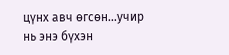цүнх авч өгсөн...учир нь энэ бүхэн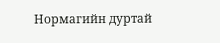Нормагийн дуртай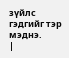зүйлс гэдгийг тэр мэднэ.
|